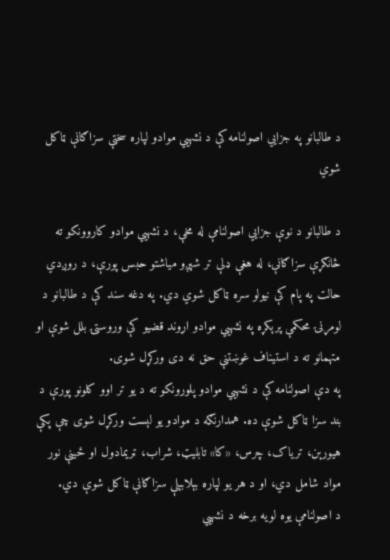د طالبانو په جزايي اصولنامه کې د نشهيي موادو لپاره سختې سزاګانې ټاکل شوي

د طالبانو د نوې جزايي اصولنامې له مخې، د نشهيي موادو کاروونکو ته ځانګړې سزاګانې، له هغې ډلې تر شپږو مياشتو حبس پورې، د روږدي حالت په پام کې نيولو سره ټاکل شوي دي. په دغه سند کې د طالبانو د لومړنۍ محکمې پرېکړه په نشهيي موادو اړوند قضیو کې وروستۍ بلل شوې او متهمانو ته د استيناف غوښتنې حق نه دی ورکړل شوی.
په دې اصولنامه کې د نشهيي موادو پلورونکو ته د يو تر اوو کلونو پورې د بند سزا ټاکل شوې ده. همدارنګه د موادو يو لېست ورکړل شوی چې پکې هيورېن، ترياک، چرس، «کا» تابليټ، شراب، ټريمادول او ځينې نور مواد شامل دي، او د هر يو لپاره بېلابېلې سزاګانې ټاکل شوې دي.
د اصولنامې يوه لويه برخه د نشهيي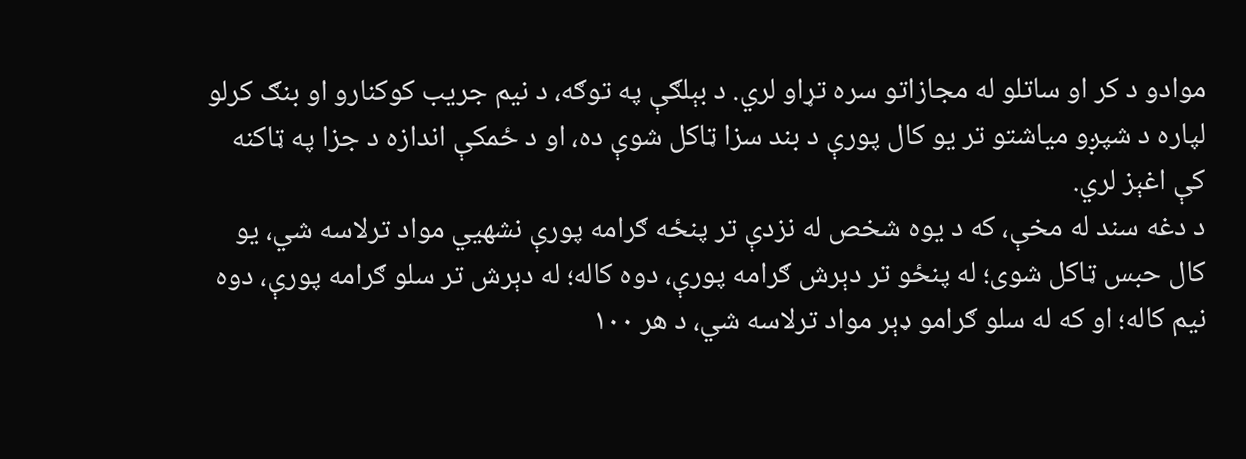موادو د کر او ساتلو له مجازاتو سره تړاو لري. د بېلګې په توګه، د نيم جريب کوکنارو او بنګ کرلو لپاره د شپږو مياشتو تر يو کال پورې د بند سزا ټاکل شوې ده، او د ځمکې اندازه د جزا په ټاکنه کې اغېز لري.
د دغه سند له مخې، که د يوه شخص له نزدې تر پنځه ګرامه پورې نشهيي مواد ترلاسه شي، يو کال حبس ټاکل شوی؛ له پنځو تر دېرش ګرامه پورې، دوه کاله؛ له دېرش تر سلو ګرامه پورې، دوه نيم کاله؛ او که له سلو ګرامو ډېر مواد ترلاسه شي، د هر ۱۰۰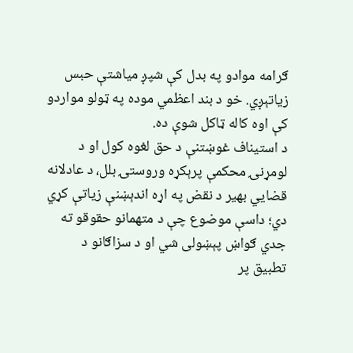ګرامه موادو په بدل کې شپږ مياشتې حبس زياتېږي. خو د بند اعظمي موده په ټولو مواردو کې اوه کاله ټاکل شوې ده.
د استيناف غوښتنې د حق لغوه کول او د لومړنۍ محکمې پرېکړه وروستۍ بلل، د عادلانه قضايي بهير د نقض په اړه اندېښنې زياتې کړي دي؛ داسې موضوع چې د متهمانو حقوقو ته جدي ګواښ پېښولی شي او د سزاګانو د تطبيق پر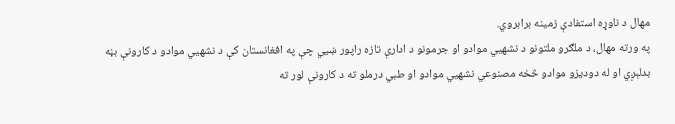مهال د ناوړه استفادې زمينه برابروي.
په ورته مهال، د ملګرو ملتونو د نشهيي موادو او جرمونو د ادارې تازه راپور ښيي چې په افغانستان کې د نشهيي موادو د کارونې بڼه بدلېږي او له دوديزو موادو څخه مصنوعي نشهيي موادو او طبي درملو ته د کارونې لور ته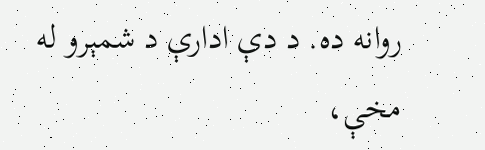روانه ده. د دې ادارې د شمېرو له مخې،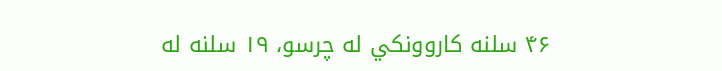۴۶ سلنه کاروونکي له چرسو، ۱۹ سلنه له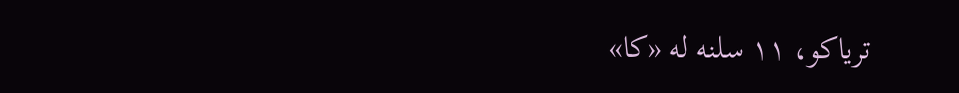ترياکو، ۱۱ سلنه له «کا»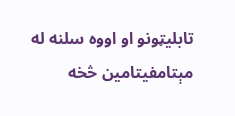تابليټونو او اووه سلنه له مېتامفيتامين څخه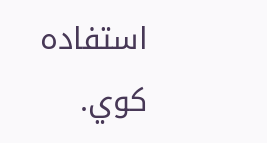استفاده کوي.